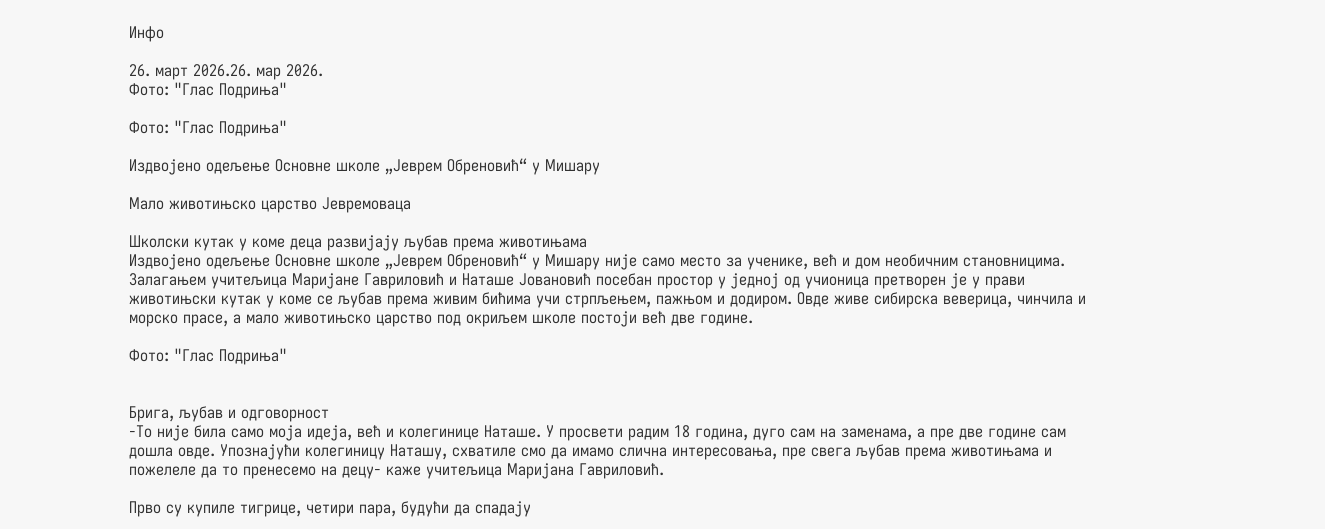Инфо

26. март 2026.26. мар 2026.
Фото: "Глас Подриња"

Фото: "Глас Подриња"

Издвојено одељење Основне школе „Јеврем Обреновић“ у Мишару

Мало животињско царство Јевремоваца

Школски кутак у коме деца развијају љубав према животињама
Издвојено одељење Основне школе „Јеврем Обреновић“ у Мишару није само место за ученике, већ и дом необичним становницима. Залагањем учитељица Маријане Гавриловић и Наташе Јовановић посебан простор у једној од учионица претворен је у прави животињски кутак у коме се љубав према живим бићима учи стрпљењем, пажњом и додиром. Овде живе сибирска веверица, чинчила и морско прасе, а мало животињско царство под окриљем школе постоји већ две године.

Фото: "Глас Подриња"


Брига, љубав и одговорност
-То није била само моја идеја, већ и колегинице Наташе. У просвети радим 18 година, дуго сам на заменама, а пре две године сам дошла овде. Упознајући колегиницу Наташу, схватиле смо да имамо слична интересовања, пре свега љубав према животињама и пожелеле да то пренесемо на децу- каже учитељица Маријана Гавриловић.

Прво су купиле тигрице, четири пара, будући да спадају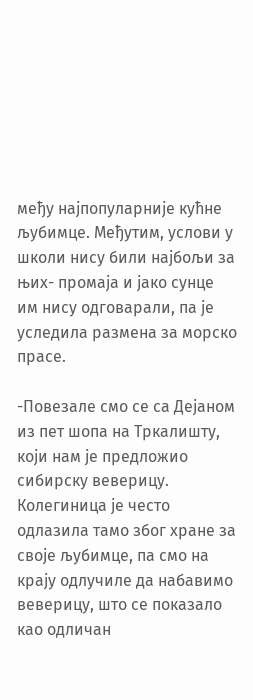међу најпопуларније кућне љубимце. Међутим, услови у школи нису били најбољи за њих- промаја и јако сунце им нису одговарали, па је уследила размена за морско прасе.

-Повезале смо се са Дејаном из пет шопа на Тркалишту, који нам је предложио сибирску веверицу. Колегиница је често одлазила тамо због хране за своје љубимце, па смо на крају одлучиле да набавимо веверицу, што се показало као одличан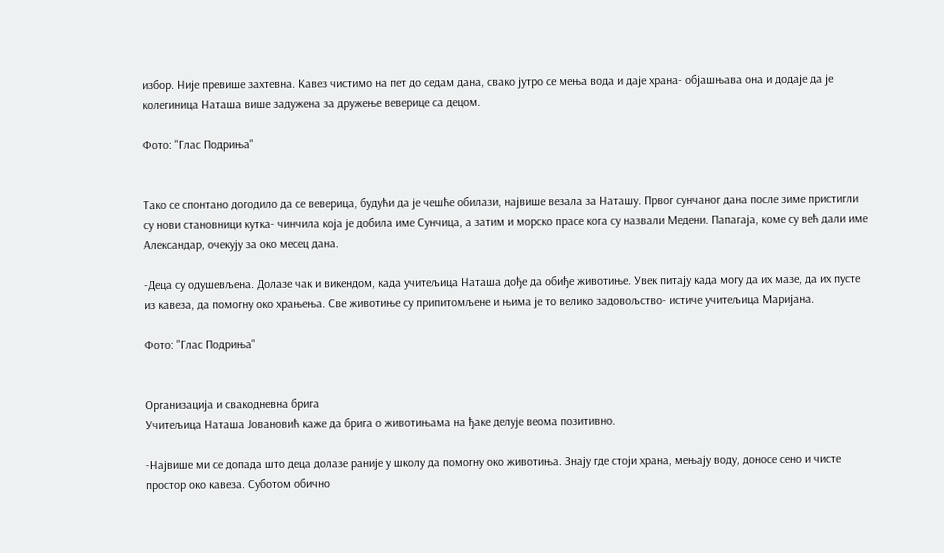избор. Није превише захтевна. Кавез чистимо на пет до седам дана, свако јутро се мења вода и даје храна- објашњава она и додаје да је колегиница Наташа више задужена за дружење веверице са децом.

Фото: "Глас Подриња"


Тако се спонтано догодило да се веверица, будући да је чешће обилази, највише везала за Наташу. Првог сунчаног дана после зиме пристигли су нови становници кутка- чинчила која је добила име Сунчица, а затим и морско прасе кога су назвали Медени. Папагаја, коме су већ дали име Александар, очекују за око месец дана.

-Деца су одушевљена. Долазе чак и викендом, када учитељица Наташа дође да обиђе животиње. Увек питају када могу да их мазе, да их пусте из кавеза, да помогну око храњења. Све животиње су припитомљене и њима је то велико задовољство- истиче учитељица Маријана.

Фото: "Глас Подриња"


Организација и свакодневна брига
Учитељица Наташа Јовановић каже да брига о животињама на ђаке делује веома позитивно.

-Највише ми се допада што деца долазе раније у школу да помогну око животиња. Знају где стоји храна, мењају воду, доносе сено и чисте простор око кавеза. Суботом обично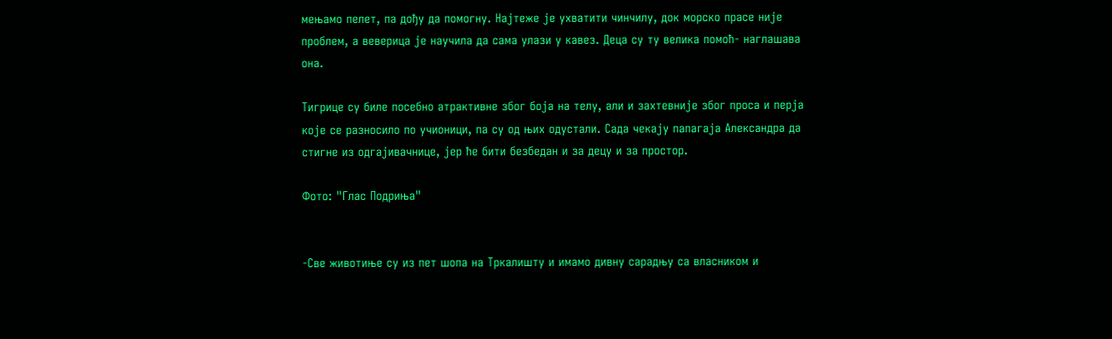мењамо пелет, па дођу да помогну. Најтеже је ухватити чинчилу, док морско прасе није проблем, а веверица је научила да сама улази у кавез. Деца су ту велика помоћ- наглашава она.

Тигрице су биле посебно атрактивне због боја на телу, али и захтевније због проса и перја које се разносило по учионици, па су од њих одустали. Сада чекају папагаја Александра да стигне из одгајивачнице, јер ће бити безбедан и за децу и за простор.

Фото: "Глас Подриња"


-Све животиње су из пет шопа на Тркалишту и имамо дивну сарадњу са власником и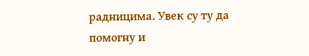радницима. Увек су ту да помогну и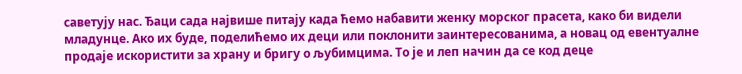саветују нас. Ђаци сада највише питају када ћемо набавити женку морског прасета, како би видели младунце. Ако их буде, поделићемо их деци или поклонити заинтересованима, а новац од евентуалне продаје искористити за храну и бригу о љубимцима. То је и леп начин да се код деце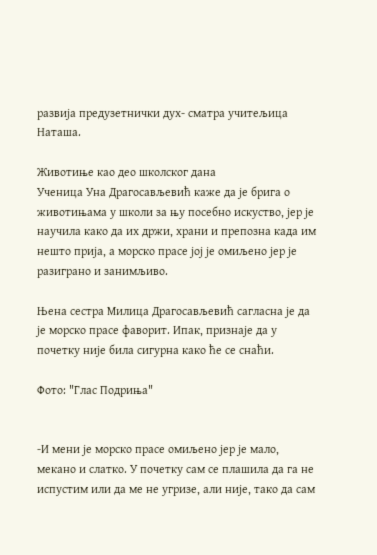развија предузетнички дух- сматра учитељица Наташа.

Животиње као део школског дана
Ученица Уна Драгосављевић каже да је брига о животињама у школи за њу посебно искуство, јер је научила како да их држи, храни и препозна када им нешто прија, а морско прасе јој је омиљено јер је разиграно и занимљиво.

Њена сестра Милица Драгосављевић сагласна је да је морско прасе фаворит. Ипак, признаје да у почетку није била сигурна како ће се снаћи.

Фото: "Глас Подриња"


-И мени је морско прасе омиљено јер је мало, мекано и слатко. У почетку сам се плашила да га не испустим или да ме не угризе, али није, тако да сам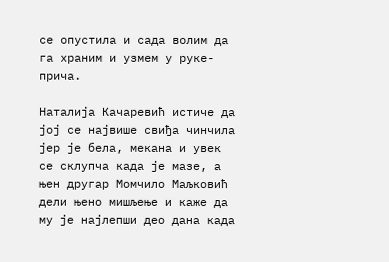се опустила и сада волим да га храним и узмем у руке- прича.

Наталија Качаревић истиче да јој се највише свиђа чинчила јер је бела, мекана и увек се склупча када је мазе, а њен другар Момчило Маљковић дели њено мишљење и каже да му је најлепши део дана када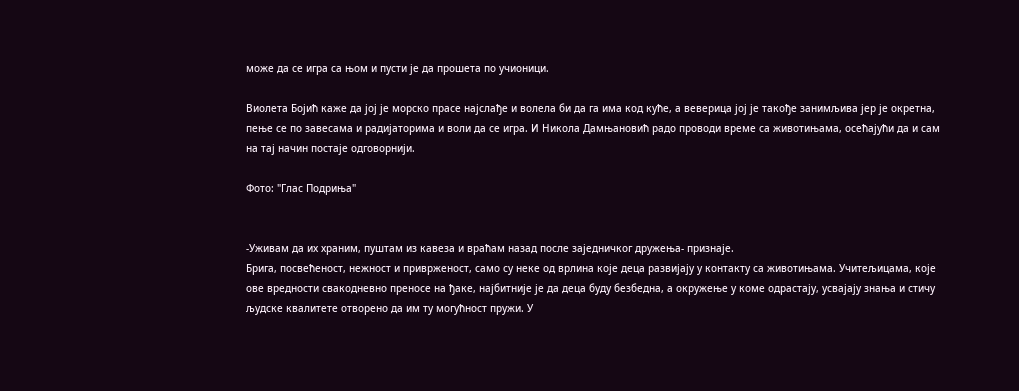може да се игра са њом и пусти је да прошета по учионици.

Виолета Бојић каже да јој је морско прасе најслађе и волела би да га има код куће, а веверица јој је такође занимљива јер је окретна, пење се по завесама и радијаторима и воли да се игра. И Никола Дамњановић радо проводи време са животињама, осећајући да и сам на тај начин постаје одговорнији.

Фото: "Глас Подриња"


-Уживам да их храним, пуштам из кавеза и враћам назад после заједничког дружења- признаје.
Брига, посвећеност, нежност и приврженост, само су неке од врлина које деца развијају у контакту са животињама. Учитељицама, које ове вредности свакодневно преносе на ђаке, најбитније је да деца буду безбедна, а окружење у коме одрастају, усвајају знања и стичу људске квалитете отворено да им ту могућност пружи. У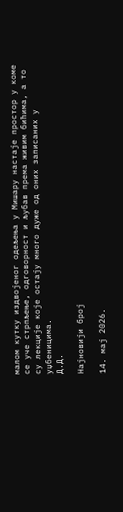малом кутку издвојеног одељења у Мишару настаје простор у коме се уче стрпљење, одговорност и љубав према живим бићима, а то су лекције које остају много дуже од оних записаних у уџбеницима.
Д.Д.

Најновији број

14. мај 2026.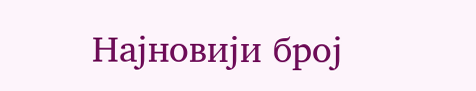Најновији број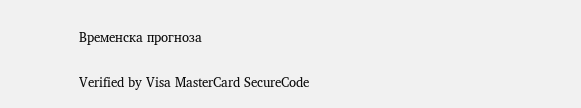Временска прогноза

Verified by Visa MasterCard SecureCode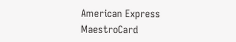American Express MaestroCard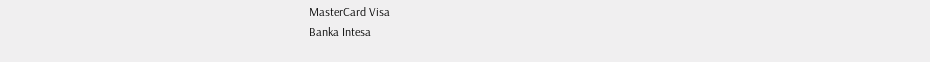MasterCard Visa
Banka Intesa